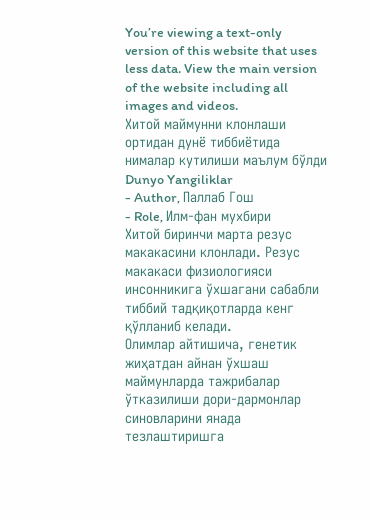You’re viewing a text-only version of this website that uses less data. View the main version of the website including all images and videos.
Хитой маймунни клонлаши ортидан дунё тиббиётида нималар кутилиши маълум бўлди Dunyo Yangiliklar
- Author, Паллаб Гош
- Role, Илм-фан мухбири
Хитой биринчи марта резус макакасини клонлади. Резус макакаси физиологияси инсонникига ўхшагани сабабли тиббий тадқиқотларда кенг қўлланиб келади.
Олимлар айтишича, генетик жиҳатдан айнан ўхшаш маймунларда тажрибалар ўтказилиши дори-дармонлар синовларини янада тезлаштиришга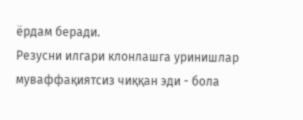ёрдам беради.
Резусни илгари клонлашга уринишлар муваффақиятсиз чиққан эди - бола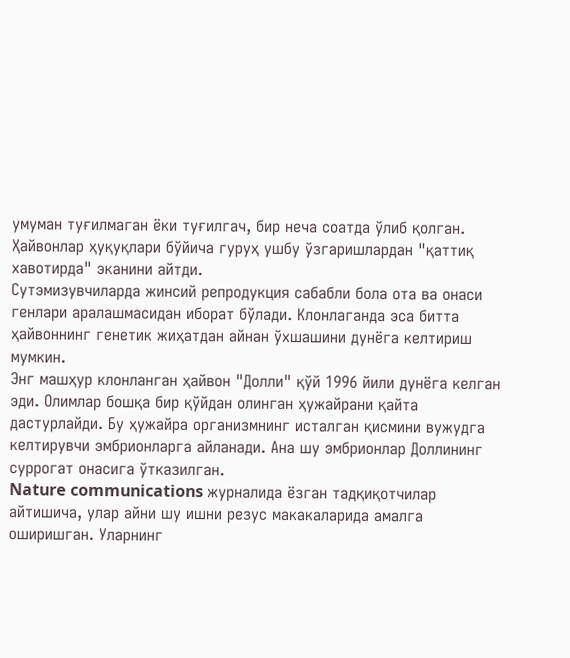умуман туғилмаган ёки туғилгач, бир неча соатда ўлиб қолган.
Ҳайвонлар ҳуқуқлари бўйича гуруҳ ушбу ўзгаришлардан "қаттиқ хавотирда" эканини айтди.
Сутэмизувчиларда жинсий репродукция сабабли бола ота ва онаси генлари аралашмасидан иборат бўлади. Клонлаганда эса битта ҳайвоннинг генетик жиҳатдан айнан ўхшашини дунёга келтириш мумкин.
Энг машҳур клонланган ҳайвон "Долли" қўй 1996 йили дунёга келган эди. Олимлар бошқа бир қўйдан олинган ҳужайрани қайта дастурлайди. Бу ҳужайра организмнинг исталган қисмини вужудга келтирувчи эмбрионларга айланади. Ана шу эмбрионлар Доллининг суррогат онасига ўтказилган.
Nature communications журналида ёзган тадқиқотчилар айтишича, улар айни шу ишни резус макакаларида амалга оширишган. Уларнинг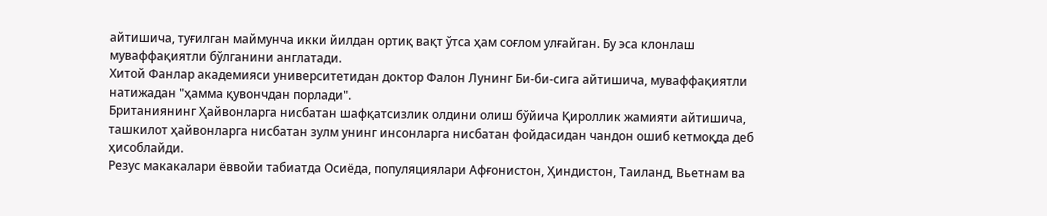айтишича, туғилган маймунча икки йилдан ортиқ вақт ўтса ҳам соғлом улғайган. Бу эса клонлаш муваффақиятли бўлганини англатади.
Хитой Фанлар академияси университетидан доктор Фалон Лунинг Би-би-сига айтишича, муваффақиятли натижадан "ҳамма қувончдан порлади".
Британиянинг Ҳайвонларга нисбатан шафқатсизлик олдини олиш бўйича Қироллик жамияти айтишича, ташкилот ҳайвонларга нисбатан зулм унинг инсонларга нисбатан фойдасидан чандон ошиб кетмоқда деб ҳисоблайди.
Резус макакалари ёввойи табиатда Осиёда, популяциялари Афғонистон, Ҳиндистон, Таиланд, Вьетнам ва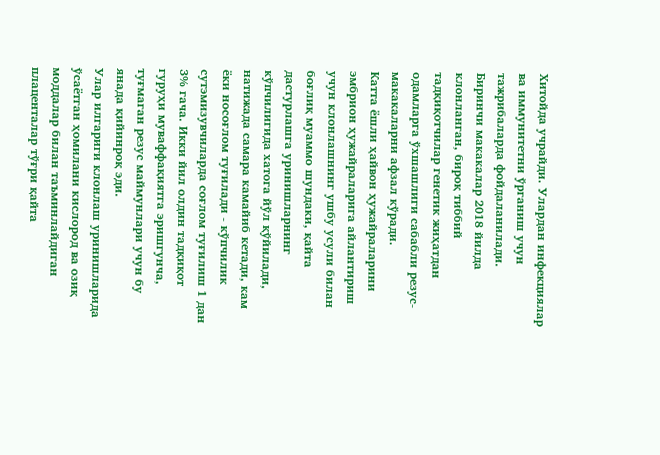Хитойда учрайди. Улардан инфекциялар ва иммунитетни ўрганиш учун тажрибаларда фойдаланилади.
Биринчи макакалар 2018 йилда клонланган, бироқ тиббий тадқиқотчилар генетик жиҳатдан одамларга ўхшашлиги сабабли резус-макакаларни афзал кўради.
Катта ёшли ҳайвон ҳужайраларини эмбрион ҳужайраларига айлантириш учун клонлашнинг ушбу усули билан боғлиқ муаммо шундаки, қайта дастурлашга уринишларнинг кўпчилигида хатога йўл қўйилади, натижада самара камайиб кетади, кам ёки носоғлом туғилади - кўпчилик сутэмизувчиларда соғлом туғилиш 1 дан 3% гача. Икки йил олдин тадқиқот гуруҳи муваффақиятга эришгунча, туғмаган резус маймунлари учун бу янада қийинроқ эди.
Улар илгариги клонлаш уринишларида ўсаётган ҳомилани кислород ва озиқ моддалар билан таъминлайдиган плаценталар тўғри қайта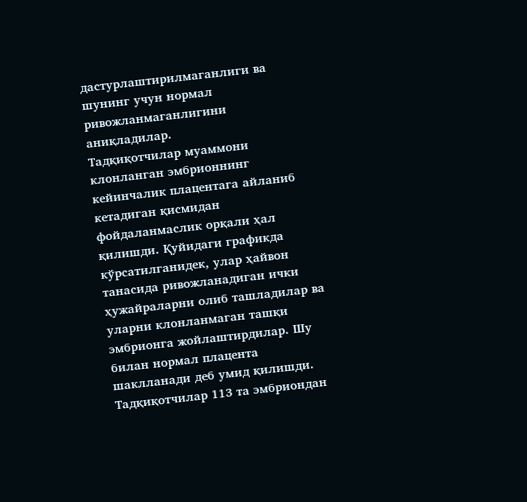дастурлаштирилмаганлиги ва шунинг учун нормал ривожланмаганлигини аниқладилар.
Тадқиқотчилар муаммони клонланган эмбрионнинг кейинчалик плацентага айланиб кетадиган қисмидан фойдаланмаслик орқали ҳал қилишди. Қуйидаги графикда кўрсатилганидек, улар ҳайвон танасида ривожланадиган ички ҳужайраларни олиб ташладилар ва уларни клонланмаган ташқи эмбрионга жойлаштирдилар. Шу билан нормал плацента шаклланади деб умид қилишди.
Тадқиқотчилар 113 та эмбриондан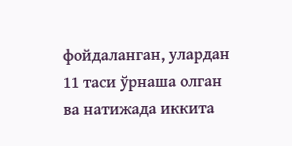фойдаланган, улардан 11 таси ўрнаша олган ва натижада иккита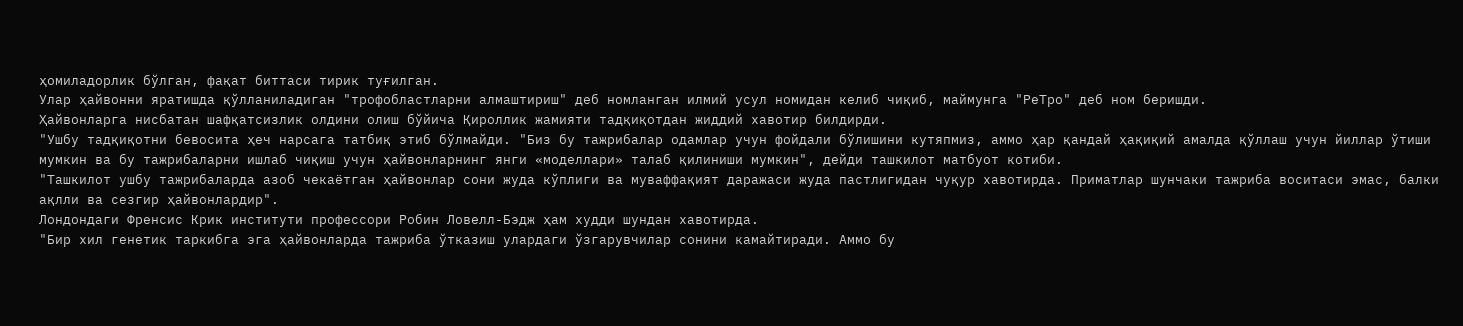ҳомиладорлик бўлган, фақат биттаси тирик туғилган.
Улар ҳайвонни яратишда қўлланиладиган "трофобластларни алмаштириш" деб номланган илмий усул номидан келиб чиқиб, маймунга "РеТро" деб ном беришди.
Ҳайвонларга нисбатан шафқатсизлик олдини олиш бўйича Қироллик жамияти тадқиқотдан жиддий хавотир билдирди.
"Ушбу тадқиқотни бевосита ҳеч нарсага татбиқ этиб бўлмайди. "Биз бу тажрибалар одамлар учун фойдали бўлишини кутяпмиз, аммо ҳар қандай ҳақиқий амалда қўллаш учун йиллар ўтиши мумкин ва бу тажрибаларни ишлаб чиқиш учун ҳайвонларнинг янги «моделлари» талаб қилиниши мумкин", дейди ташкилот матбуот котиби.
"Ташкилот ушбу тажрибаларда азоб чекаётган ҳайвонлар сони жуда кўплиги ва муваффақият даражаси жуда пастлигидан чуқур хавотирда. Приматлар шунчаки тажриба воситаси эмас, балки ақлли ва сезгир ҳайвонлардир".
Лондондаги Френсис Крик институти профессори Робин Ловелл-Бэдж ҳам худди шундан хавотирда.
"Бир хил генетик таркибга эга ҳайвонларда тажриба ўтказиш улардаги ўзгарувчилар сонини камайтиради. Аммо бу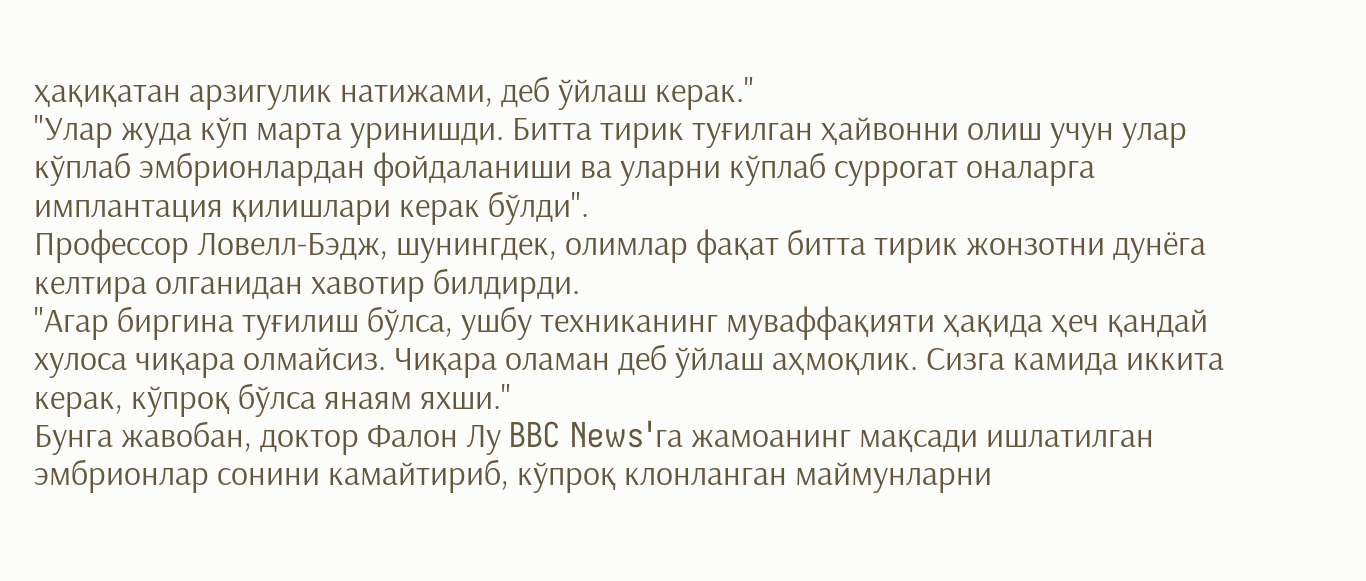ҳақиқатан арзигулик натижами, деб ўйлаш керак."
"Улар жуда кўп марта уринишди. Битта тирик туғилган ҳайвонни олиш учун улар кўплаб эмбрионлардан фойдаланиши ва уларни кўплаб суррогат оналарга имплантация қилишлари керак бўлди".
Профессор Ловелл-Бэдж, шунингдек, олимлар фақат битта тирик жонзотни дунёга келтира олганидан хавотир билдирди.
"Агар биргина туғилиш бўлса, ушбу техниканинг муваффақияти ҳақида ҳеч қандай хулоса чиқара олмайсиз. Чиқара оламан деб ўйлаш аҳмоқлик. Сизга камида иккита керак, кўпроқ бўлса янаям яхши."
Бунга жавобан, доктор Фалон Лу BBC News'га жамоанинг мақсади ишлатилган эмбрионлар сонини камайтириб, кўпроқ клонланган маймунларни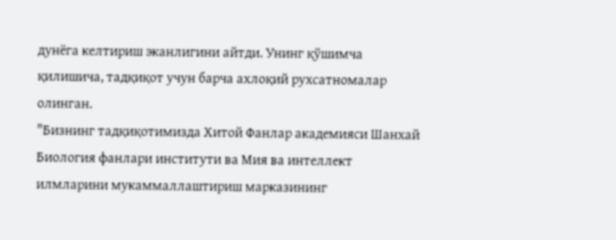дунёга келтириш эканлигини айтди. Унинг қўшимча қилишича, тадқиқот учун барча ахлоқий рухсатномалар олинган.
"Бизнинг тадқиқотимизда Хитой Фанлар академияси Шанхай Биология фанлари институти ва Мия ва интеллект илмларини мукаммаллаштириш марказининг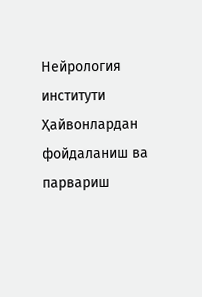Нейрология институти Ҳайвонлардан фойдаланиш ва парвариш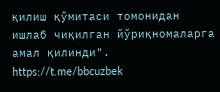қилиш қўмитаси томонидан ишлаб чиқилган йўриқномаларга амал қилинди".
https://t.me/bbcuzbek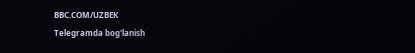BBC.COM/UZBEK
Telegramda bog'lanish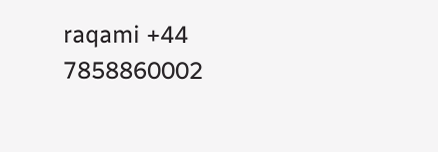raqami +44 7858860002